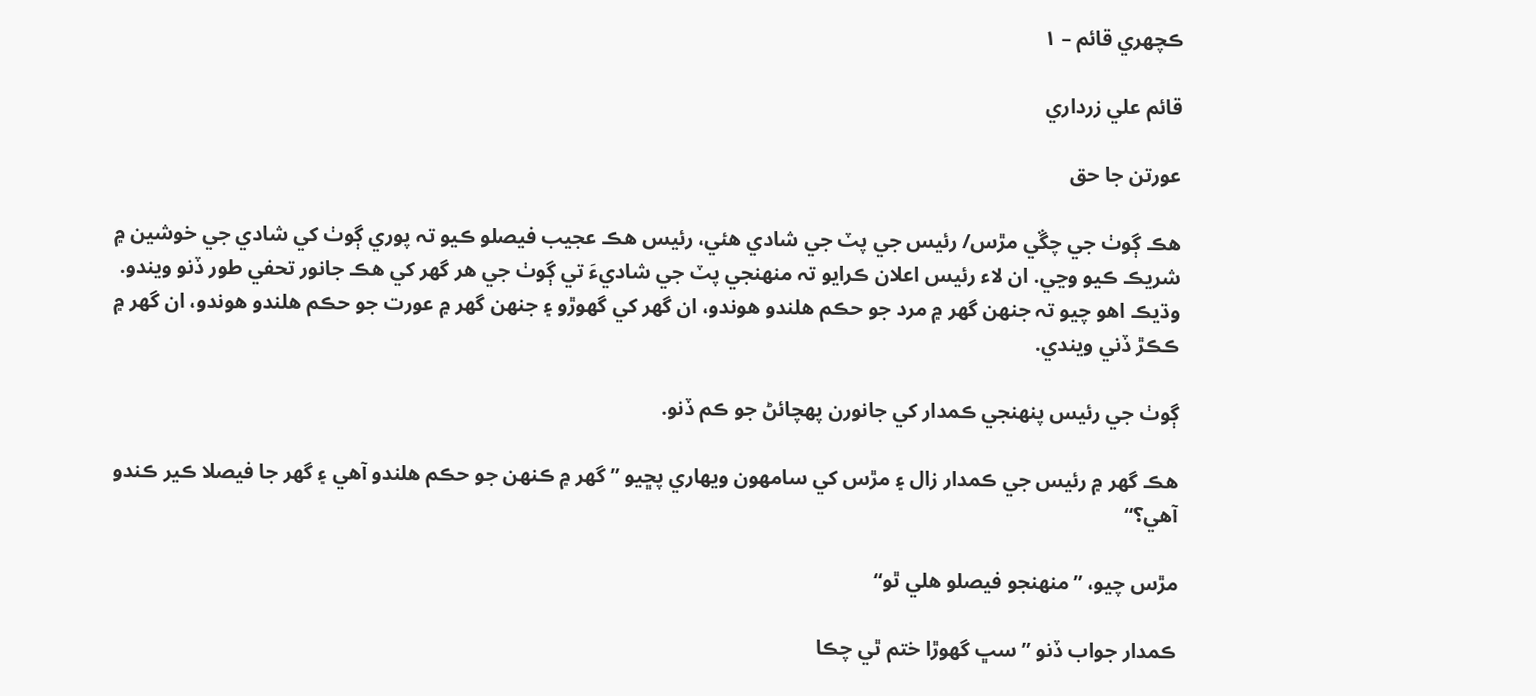ڪچھري قائم – ۱

قائم علي زرداري

عورتن جا حق

هڪ ڳوٺ جي چڱي مڙس/ رئيس جي پٽ جي شادي هئي، رئيس هڪ عجيب فيصلو ڪيو تہ پوري ڳوٺ کي شادي جي خوشين ۾ شريڪ ڪيو وڃي. ان لاء رئيس اعلان ڪرايو تہ منهنجي پٽ جي شاديءَ تي ڳوٺ جي هر گهر کي هڪ جانور تحفي طور ڏنو ويندو. وڌيڪ اهو چيو تہ جنهن گهر ۾ مرد جو حڪم هلندو ھوندو، ان گهر کي گهوڙو ۽ جنهن گهر ۾ عورت جو حڪم هلندو ھوندو، ان گهر ۾ ڪڪڙ ڏني ويندي.

ڳوٺ جي رئيس پنهنجي ڪمدار کي جانورن پھچائڻ جو ڪم ڏنو.

ھڪ گهر ۾ رئيس جي ڪمدار زال ۽ مڙس کي سامهون ويهاري پڇيو ”گهر ۾ ڪنهن جو حڪم هلندو آھي ۽ گهر جا فيصلا ڪير ڪندو آھي؟“

مڙس چيو، ”منهنجو فيصلو هلي ٿو“

ڪمدار جواب ڏنو ”سڀ گهوڙا ختم ٿي چڪا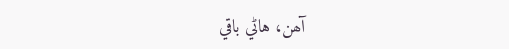آھن، هاڻي باقي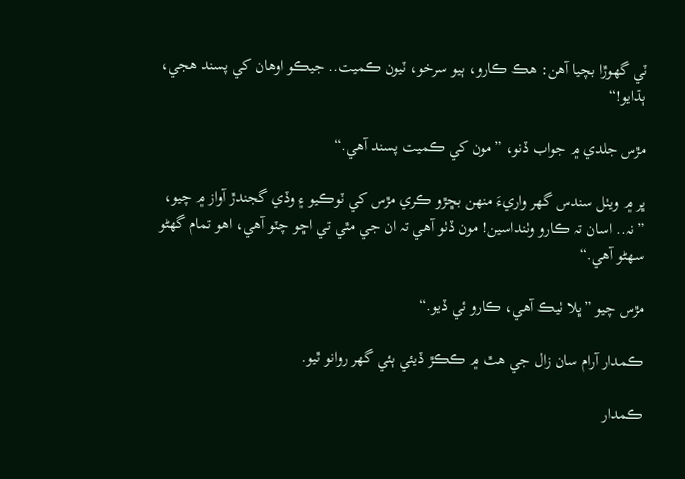ٽي گهوڙا بچيا آھن: هڪ ڪارو، ٻيو سرخو، ٽيون ڪميت.. جيڪو اوهان کي پسند هجي، ٻڌايو!“

مڙس جلدي ۾ جواب ڏنو، ”مون کي ڪميت پسند آھي.“

ڀر ۾ ويٺل سندس گهر واريءَ منهن بڇڙو ڪري مڙس کي ٽوڪيو ۽ وڏي گجندڙ آواز ۾ چيو، ”نہ.. اسان تہ ڪارو وٺنداسين! مون ڏٺو آھي تہ ان جي مٿي تي اڇو چٽو آھي، اهو تمام گهڻو سهڻو آھي.“

مڙس چيو ”ڀلا ٺيڪ آھي، ڪارو ئي ڏيو.“

ڪمدار آرام سان زال جي هٿ ۾ ڪڪڙ ڏيئي ٻئي گهر روانو ٿيو.

ڪمدار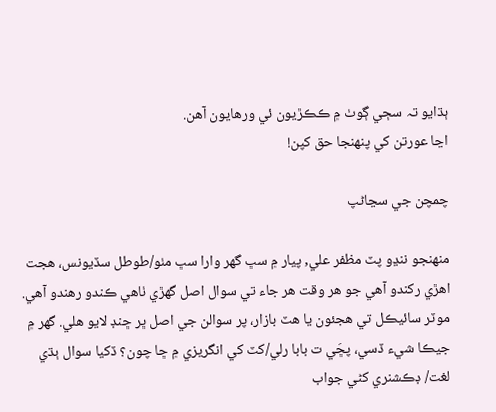ٻڌايو تہ سڄي ڳوٺ ۾ ڪڪڙيون ئي ورهايون آھن.
اڃا عورتن کي پنهنجا حق کپن!

چمچن جي سڃاڻپ

منهنجو ننڍو پٽ مظفر علي, پيار ۾ سڀ گهر وارا سڀ مٺو/طوطل سڏيونس، هجت اهڙي رکندو آھي جو هر وقت هر جاء تي سوال اصل گهڙي ٺاهي ڪندو رهندو آھي.
موٽر سائيڪل تي هجئون يا هٽ بازار، پر سوالن جي اصل ڀر ڇنڊ لايو هلي. گهر ۾ جيڪا شيء ڏسي، پڇَي ت بابا رلي/کٽ کي انگريزي ۾ ڇا چون؟ ڏکيا سوال ٻڌي لغت/ ڊڪشنري کڻي جواب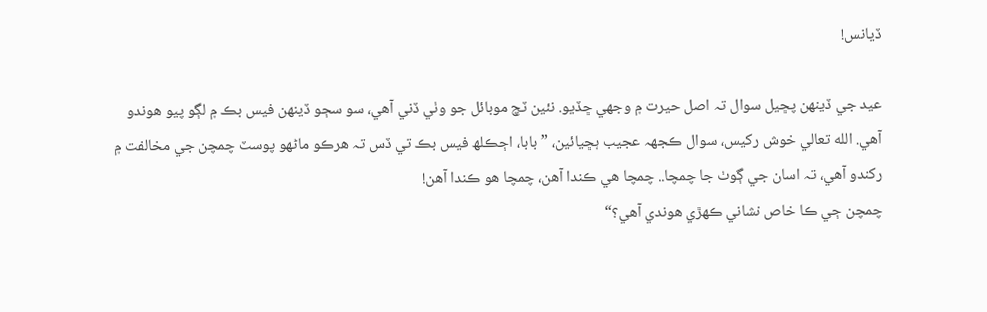ڏيانس!

عيد جي ڏينهن پڇيل سوال تہ اصل حيرت ۾ وجهي ڇڏيو. نئين ٽچ موبائل جو وٺي ڏني آھي، سو سڄو ڏينهن فيس بڪ ۾ لڳو پيو هوندو آھي. الله تعالي خوش رکيس، سوال ڪجهہ عجيب ہڇيائين، ”بابا، اڄڪلھ فيس بڪ تي ڏس تہ هرڪو ماڻھو پوسٽ چمچن جي مخالفت ۾ رکندو آھي، تہ اسان جي ڳوٺ جا چمچا.. چمچا هي ڪندا آهن، چمچا هو ڪندا آھن!
چمچن ڄي ڪا خاص نشاني ڪهڙي هوندي آھي؟“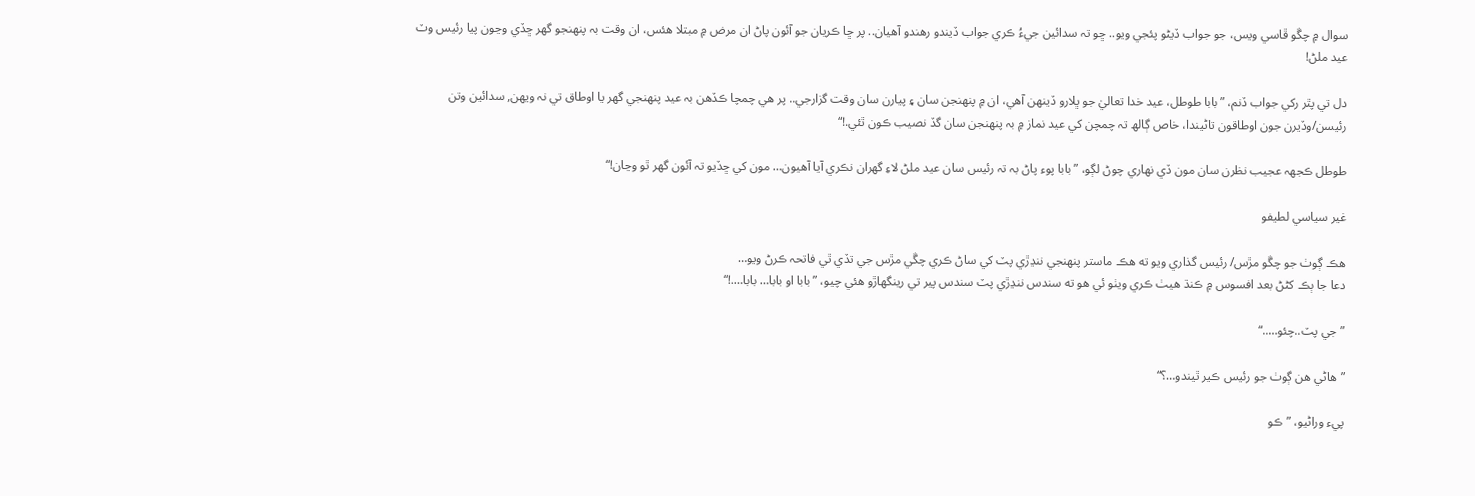سوال ۾ چڱو ڦاسي ويس، جو جواب ڏيڻو پئجي ويو.. ڇو تہ سدائين جيءُ ڪري جواب ڏيندو رهندو آھيان.. پر ڇا ڪريان جو آئون پاڻ ان مرض ۾ مبتلا هئس، ان وقت بہ پنهنجو گهر ڇڏي وڃون پيا رئيس وٽ عيد ملڻ!

دل تي پٿر رکي جواب ڏنم، ”بابا طوطل، عيد خدا تعاليٰ جو ڀلارو ڏينهن آھي، ان ۾ پنهنجن سان ۽ پيارن سان وقت گزارجي.. پر هي چمچا ڪڏهن بہ عيد پنهنجي گهر يا اوطاق تي نہ ويهن, سدائين وتن رئيسن/وڏيرن جون اوطاقون تاڻيندا، خاص ڳالھ تہ چمچن کي عيد نماز ۾ بہ پنهنجن سان گڏ نصيب ڪون ٿئي.!“

طوطل ڪجهہ عجيب نظرن سان مون ڏي نهاري چوڻ لڳو، ”بابا پوء پاڻ بہ تہ رئيس سان عيد ملڻ لاءِ گهران نڪري آيا آھيون… مون کي ڇڏيو تہ آئون گهر ٿو وڃان!“

غير سياسي لطيفو

هڪ ڳوٺ جو چڱو مڙس/ رئيس گذاري ويو ته هڪ ماستر پنھنجي ننڍڙي پٽ کي ساڻ ڪري چڱي مڙس جي تڏي ٿي فاتحہ ڪرڻ ويو…
دعا جا ٻڪ کڻڻ بعد افسوس ۾ ڪنڌ هيٺ ڪري ويٺو ئي هو ته سندس ننڍڙي پٽ سندس پير تي رينگهاڙو هئي چيو، ”بابا او بابا… بابا….!“

”جي پٽ..چئو…..“

”ھاڻي ھن ڳوٺ جو رئيس ڪير ٿيندو…؟“

پيء وراڻيو، ”ڪو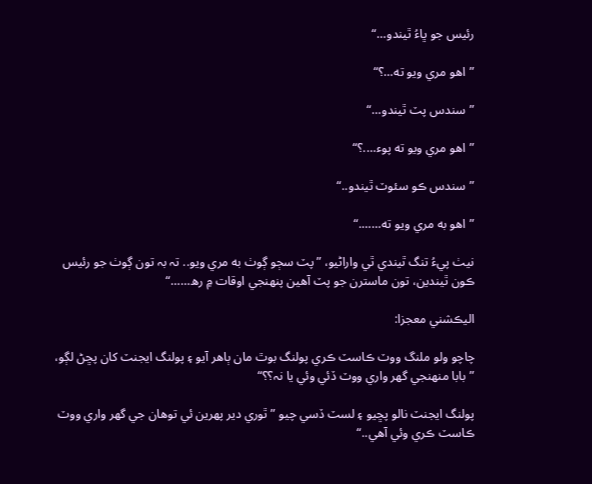رئيس جو ڀاءُ ٿيندو…“

”اهو مري ويو ته…؟“

”سندس پٽ ٿيندو…“

”اهو مري ويو ته پوء….؟“

”سندس ڪو سئوٽ ٿيندو..“

”اهو به مري ويو ته…….“

نيٺ پيءُ تنگ ٿيندي ٿي واراڻيو، ”پٽ سڄو ڳوٺ به مري ويو.. تہ بہ تون ڳوٺ جو رئيس ڪون ٿيندين، تون ماسترن جو پٽ آهين پنهنجي اوقات ۾ رھ……“

اليڪشني معجزا:

چاچو ولو ملنگ ووٽ ڪاسٽ ڪري پولنگ بوٿ مان ٻاهر آيو ۽ پولنگ ايجنٽ کان پڇڻ لڳو، ”بابا منهنجي گهر واري ووٽ ڏئي وئي يا نہ؟؟“

پولنگ ايجنٽ نالو پڇيو ۽ لسٽ ڏسي چيو ”ٿوري دير پهرين ئي توهان جي گهر واري ووٽ ڪاسٽ ڪري وئي آهي..“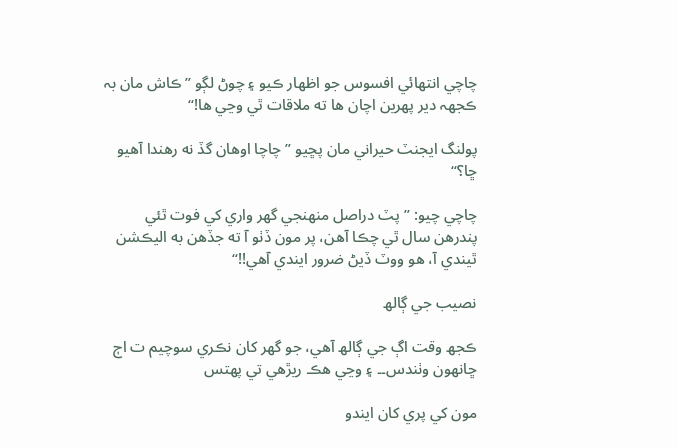چاچي انتهائي افسوس جو اظهار ڪيو ۽ چوڻ لڳو ”ڪاش مان بہ ڪجهہ دير پهرين اچان ها ته ملاقات ٿي وڃي ها!“

پولنگ ايجنٽ حيراني مان پڇيو ”چاچا اوهان گڏ نه رهندا آهيو ڇا؟“

چاچي چيو: ”پٽ دراصل منهنجي گهر واري کي فوت ٿئي پندرهن سال ٿي چڪا آهن، پر مون ڏٺو آ ته جڏهن به اليڪشن ٿيندي آ، هو ووٽ ڏيڻ ضرور ايندي آهي!!“

نصيب جي ڳالھ

ڪجھ وقت اڳ جي ڳالھ آھي، جو گهر کان نڪري سوچيم ت اڄ ڇانهون وٺندس۔۔ ۽ وڃي هڪ ريڙهي تي پهتس

مون کي پري کان ايندو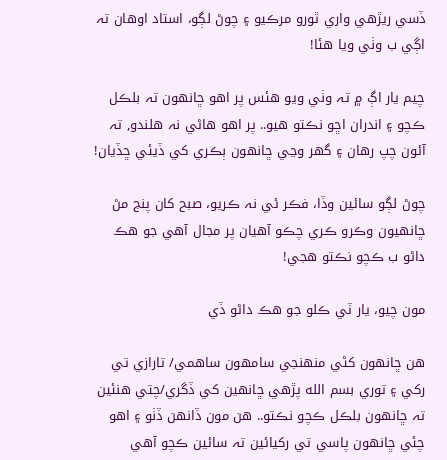ڏسي ريڙھي واري ٿورو مرڪيو ۽ چوڻ لڳو، استاد اوهان تہ اڳي ب وٺي ويا هئا!

چيم يار اڳ ۾ تہ وٺي ويو هئس پر اهو ڇانهون تہ بلڪل ڪچو ۽ اندران اڇو نڪتو هيو.. پر اهو هاڻي نہ هلندو, تہ آئون چپ رهان ۽ گهر وڃي ڇانهون ٻڪري کي ڏيئي ڇڏيان!

چوڻ لڳو سائين وڏا، فڪر ئي نہ ڪريو، صبح کان پنج مڻ ڇانهيون وڪرو ڪري چڪو آھيان پر مجال آھي جو هڪ داڻو ب ڪچو نڪتو هجي!

مون چيو، يار ٽي ڪلو جو هڪ داڻو ڏي

هن ڇانهون کڻي منهنجي سامهون ساهمي/ تارازي تي رکي ۽ توري بسم الله پڙھي ڇانهين کي ڏگري/چتي هنئين تہ ڇانهون بلڪل ڪچو نڪتو.. هن مون ڏانهن ڏٺو ۽ اهو چئي ڇانهون پاسي تي رکيائين تہ سائين ڪچو آھي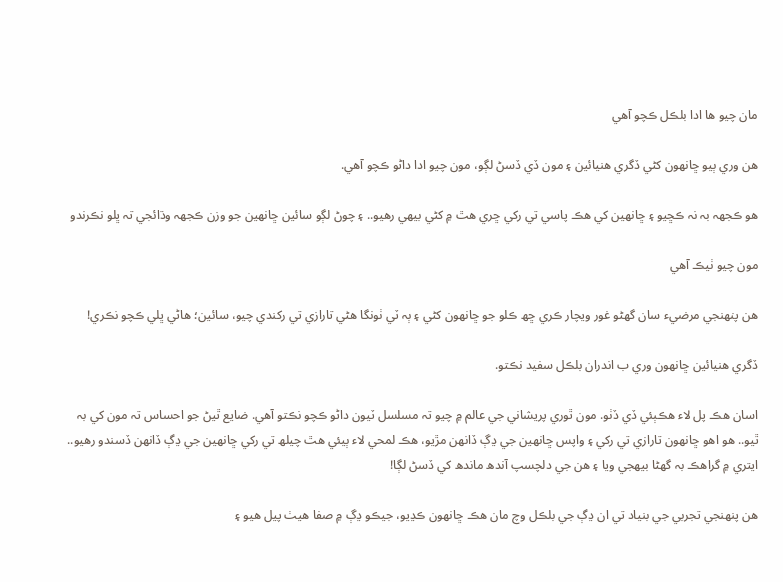مان چيو ها ادا بلڪل ڪچو آھي

هن وري ٻيو ڇانهون کڻي ڏگري هنيائين ۽ مون ڏي ڏسڻ لڳو، مون چيو ادا داڻو ڪچو آھي.

هو ڪجهہ بہ نہ ڪڇيو ۽ ڇانهين کي هڪ پاسي تي رکي ڇري هٿ ۾ کڻي بيهي رهيو.. ۽ چوڻ لڳو سائين ڇانهين جو وزن ڪجهہ وڌائجي تہ ڀلو نڪرندو

مون چيو ٺيڪ آھي

هن پنهنجي مرضيء سان گهڻو غور ويچار ڪري ڇھ ڪلو جو ڇانهون کڻي ۽ ٻہ ٽي ٺونگا هڻي تارازي تي رکندي چيو، سائين؛ هاڻي ڀلي ڪچو نڪري!

ڏگري هنيائين ڇانهون وري ب اندران بلڪل سفيد نڪتو.

اسان هڪ پل لاء هڪٻئي ڏي ڏٺو. مون ٿوري پريشاني جي عالم ۾ چيو تہ مسلسل ٽيون داڻو ڪچو نڪتو آھي. ضايع ٿيڻ جو احساس تہ مون کي بہ ٿيو.. هو اهو ڇانهون تارازي تي رکي ۽ واپس ڇانهين جي ڍڳ ڏانهن مڙيو، هڪ لمحي لاء ٻيئي هٿ چيلھ تي رکي ڇانهين جي ڍڳ ڏانهن ڏسندو رهيو.. ايتري ۾ گراهڪ بہ گهڻا بيهجي ويا ۽ هن جي دلچسپ آندھ ماندھ کي ڏسڻ لڳا!

هن پنهنجي تجربي جي بنياد تي ان ڍڳ جي بلڪل وچ مان هڪ ڇانهون ڪڍيو، جيڪو ڍڳ ۾ صفا هيٺ پيل هيو ۽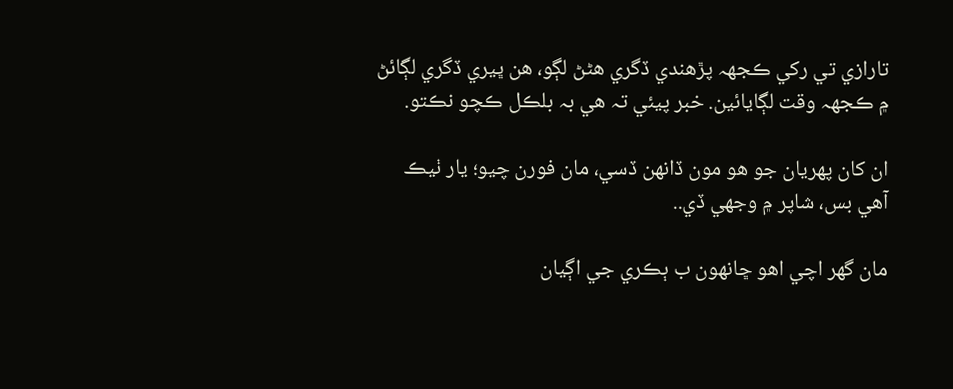تارازي تي رکي ڪجهہ پڙھندي ڏگري هڻڻ لڳو، هن ڀيري ڏگري لڳائڻ ۾ ڪجهہ وقت لڳايائين. خبر پيئي تہ هي بہ بلڪل ڪچو نڪتو.

ان کان پهريان جو هو مون ڏانهن ڏسي، مان فورن چيو؛ يار ٺيڪ آھي بس، شاپر ۾ وجهي ڏي..

مان گهر اچي اهو ڇانهون ب ٻڪري جي اڳيان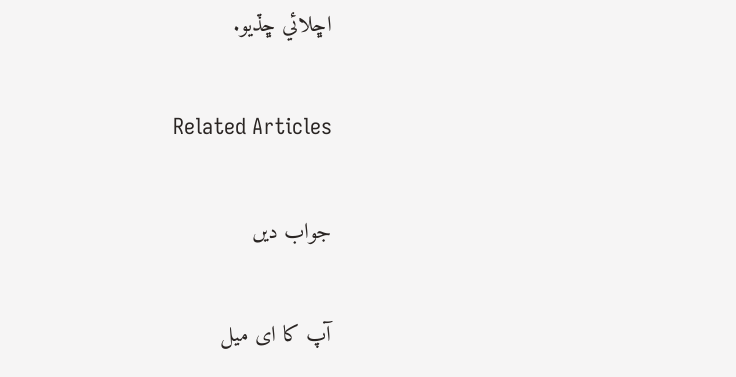اڇلائي ڇڏيو.

Related Articles

جواب دیں

آپ کا ای میل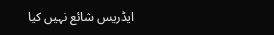ایڈریس شائع نہیں کیا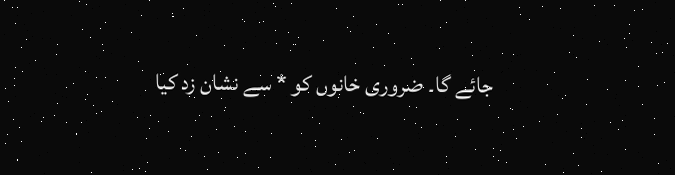جائے گا۔ ضروری خانوں کو * سے نشان زد کیا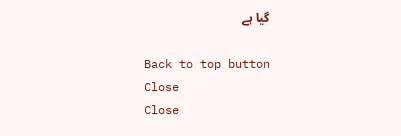گیا ہے

Back to top button
Close
Close